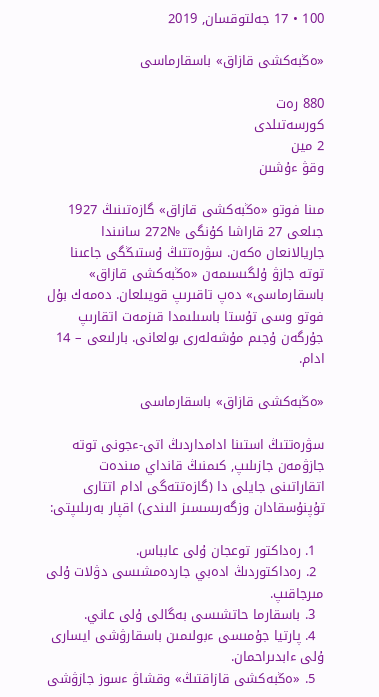100 • 17 جەلتوقسان, 2019

«ەڭبەكشى قازاق» باسقارماسى

880 رەت
كورسەتىلدى
2 مين
وقۋ ءۇشىن

مىنا فوتو «ەڭبەكشى قازاق» گازەتىنىڭ 1927 جىلعى 27 قاراشا كۇنگى №272 سانىندا جاريالانعان ەكەن. سۋرەتتىڭ ۇستىڭگى جاعىنا توتە جازۋ ۇلگىسىمەن «ەڭبەكشى قازاق» باسقارماسى» دەپ تاقىرىپ قويىلعان. دەمەك بۇل فوتو وسى تۇستا باسىلىمدا قىزمەت اتقارىپ جۇرگەن ۇجىم مۇشەلەرى بولعانى. بارلىعى – 14 ادام.

«ەڭبەكشى قازاق» باسقارماسى

سۋرەتتىڭ استىنا ادامداردىڭ اتى-ءجونى توتە جازۋمەن جازىلىپ, كىمنىڭ قانداي مىندەت اتقاراتىنى جايلى دا (گازەتتەگى ادام اتتارى تۇپنۇسقادان وزگەرىسسىز الىندى) اقپار بەرىلىپتى:

  1. رەداكتور توعجان ۇلى عابباس.
  2. رەداكتوردىڭ ادەبي جاردەمشىسى دۋلات ۇلى مىرجاقىپ.
  3. باسقارما حاتشىسى بەگالى ۇلى عاني.
  4. پارتيا جۇمىسى ءبولىمىن باسقارۋشى ايسارى ۇلى ءابدىراحمان.
  5. «ەڭبەكشى قازاقتىڭ» وقشاۋ ءسوز جازۋشى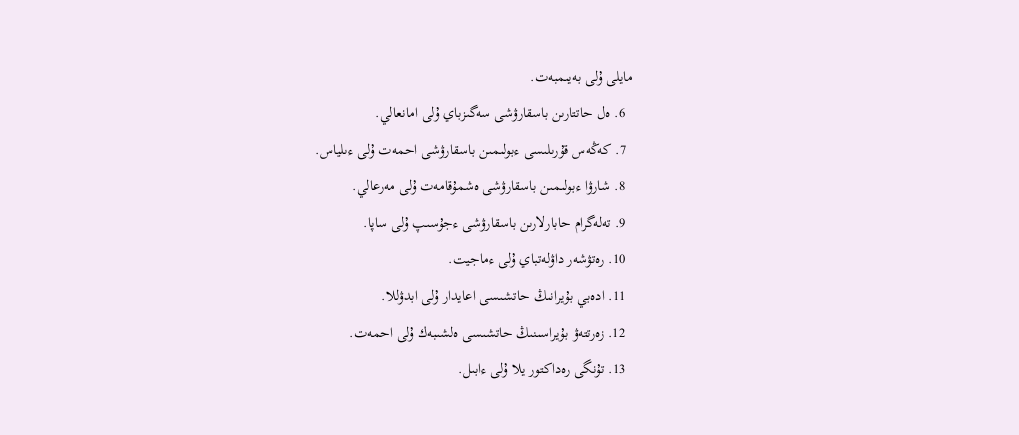مايلى ۇلى بەيىمبەت.
  6. ەل حاتتارىن باسقارۋشى سەگىزباي ۇلى امانعالي.
  7. كەڭەس قۇرىلىسى ءبولىمىن باسقارۋشى احمەت ۇلى ءىلياس.
  8. شارۋا ءبولىمىن باسقارۋشى ەشمۇقامەت ۇلى مەرعالي.
  9. تەلەگرام حابارلارىن باسقارۋشى ءجۇسىپ ۇلى ساپا.
  10. رەتۋشەر داۋلەتباي ۇلى ءماجيت.
  11. ادەبي بۇيرانىڭ حاتشىسى اعايدار ۇلى ابدۋللا.
  12. زەرتتەۋ بۇيراسىنىڭ حاتشىسى ەلشىبەك ۇلى احمەت.
  13. تۇنگى رەداكتور يلا ۇلى ءابىل.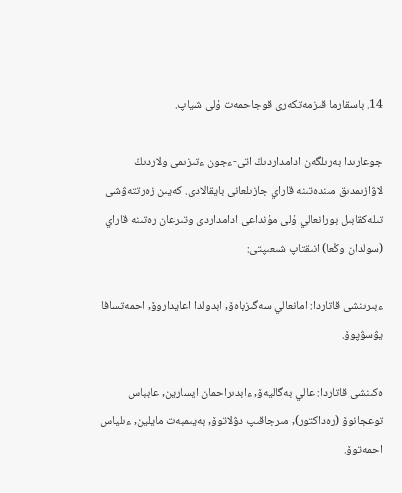14. باسقارما قىزمەتكەرى قوجاحمەت ۇلى شياپ.

جوعارىدا بەرىلگەن ادامداردىڭ اتى-ءجون ءتىزىمى ولاردىڭ لاۋازىمدىق مىندەتىنە قاراي جازىلعانى بايقالادى. كەيىن زەرتتەۋشى تىلەكقابىل بورانعالي ۇلى مۇنداعى ادامداردى وتىرعان رەتىنە قاراي (سولدان وڭعا) انىقتاپ شىعىپتى:

ءبىرىنشى قاتاردا: امانعالي سەگىزباەۆ, ابدولدا اعايداروۆ, احمەتسافا يۋسۋپوۆ.

ەكىنشى قاتاردا: عالي بەگاليەۆ, ءابدىراحمان ايسارين, عابباس توعجانوۆ (رەداكتور), مىرجاقىپ دۋلاتوۆ, بەيىمبەت مايلين, ءىلياس احمەتوۆ.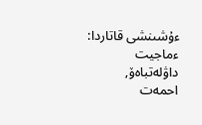ءۇشىنشى قاتاردا: ءماجيت داۋلەتباەۆ, احمەت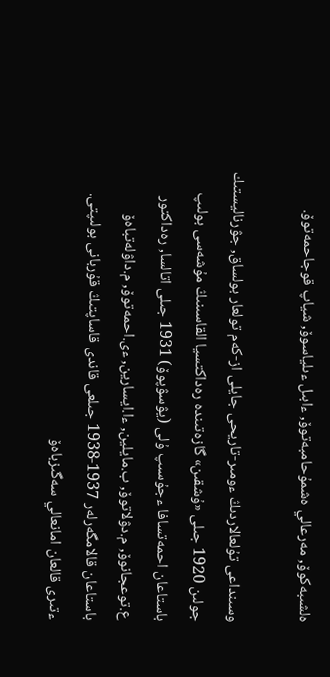ەلشىبەكوۆ, مەرعالي ەشمۇحامبەتوۆ, ءابىل ءىلياسوۆ, شياپ قوجاحمەتوۆ.

وسىنداعى تۇلعالاردىڭ ءومىر-تاريحى جايلى از-كەم تولعار بولساق, جۋرناليستىك جولىن 1920 جىلى «ۇشقىن» گازەتىندە رەداكتسيا القاسىنىڭ مۇشەسى بولىپ باستاعان احمەتسافا ءجۇسىپ ۇلى (يۋسۋپوۆ) 1931 جىلى اتالسا, رەداكتور ع.توعجانوۆ, م.دۋلاتوۆ, ب.مايلين, ءا.ايسارين, ءى.احمەتوۆ, م.داۋلەتباەۆ باستاعان قالامگەرلەر 1937-1938 جىلعى قاندى قاساپتىڭ قۇربانى بولىپتى. ءتىرى قالعان امانعالي سەگىزباەۆ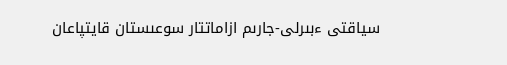سياقتى ءبىرلى-جارىم ازاماتتار سوعىستان قايتپاعان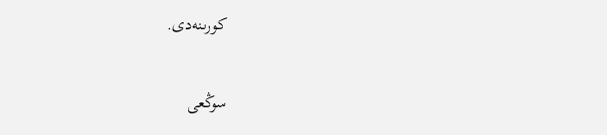كورىنەدى.

سوڭعى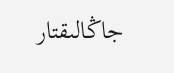جاڭالىقتار